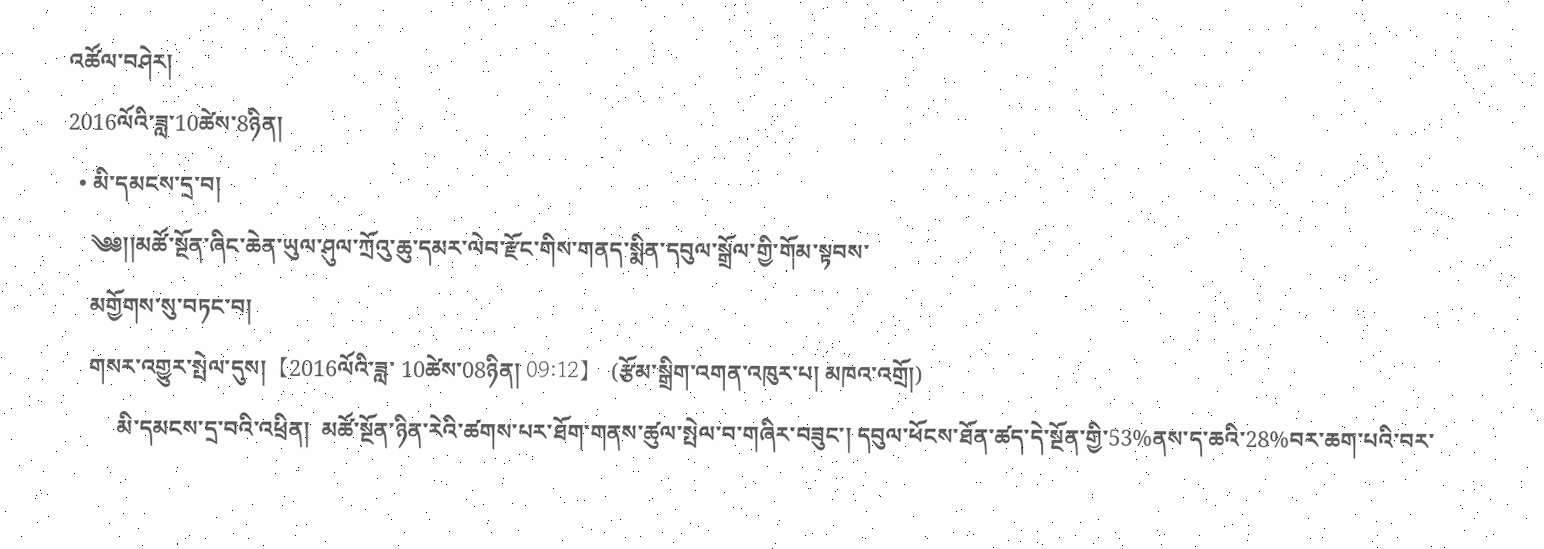འཚོལ་བཤེར།
2016ལོའི་ཟླ་10ཚེས་8ཉིན།
  • མི་དམངས་དྲ་བ།
    ༄༅།།མཚོ་སྔོན་ཞིང་ཆེན་ཡུལ་ཤུལ་ཀྲོའུ་ཆུ་དམར་ལེབ་རྫོང་གིས་གནད་སྨིན་དབུལ་སྒྲོལ་གྱི་གོམ་སྟབས་
    མགྱོགས་སུ་བཏང་བ།
    གསར་འགྱུར་སྤེལ་དུས།  【2016ལོའི་ཟླ་ 10ཚེས་08ཉིན། 09:12】   (རྩོམ་སྒྲིག་འགན་འཁུར་པ། མཁའ་འགྲོ།)
         མི་དམངས་དྲ་བའི་འཕྲིན།  མཚོ་སྔོན་ཉིན་རེའི་ཚགས་པར་ཐོག་གནས་ཚུལ་སྤེལ་བ་གཞིར་བཟུང་། དབུལ་ཕོངས་ཐོན་ཚད་དེ་སྔོན་གྱི་53%ནས་ད་ཆའི་28%བར་ཆག་པའི་བར་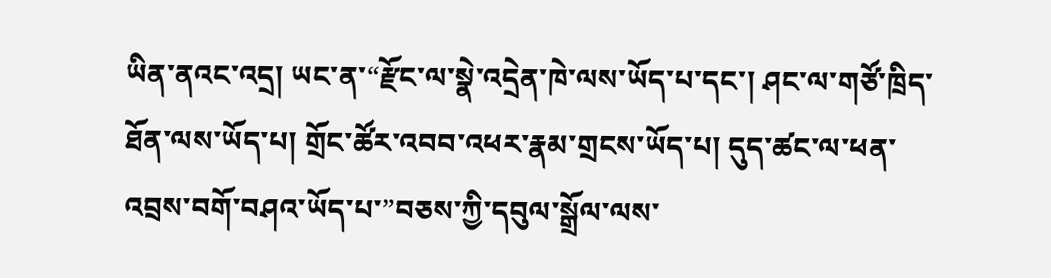ཡིན་ནའང་འདྲ། ཡང་ན་“རྫོང་ལ་སྣེ་འདྲེན་ཁེ་ལས་ཡོད་པ་དང་། ཤང་ལ་གཙོ་ཁྲིད་ཐོན་ལས་ཡོད་པ། གྲོང་ཚོར་འབབ་འཕར་རྣམ་གྲངས་ཡོད་པ། དུད་ཚང་ལ་ཕན་འབྲས་བགོ་བཤའ་ཡོད་པ་”བཅས་ཀྱི་དབུལ་སྒྲོལ་ལས་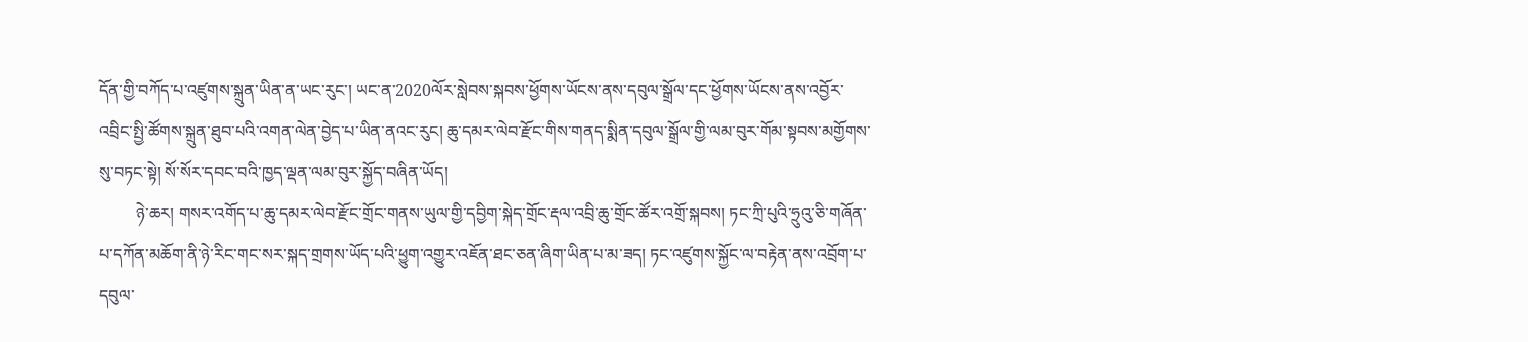དོན་གྱི་བཀོད་པ་འཛུགས་སྐྲུན་ཡིན་ན་ཡང་རུང་། ཡང་ན་2020ལོར་སླེབས་སྐབས་ཕྱོགས་ཡོངས་ནས་དབུལ་སྒྲོལ་དང་ཕྱོགས་ཡོངས་ནས་འབྱོར་འབྲིང་སྤྱི་ཚོགས་སྐྲུན་ཐུབ་པའི་འགན་ལེན་བྱེད་པ་ཡིན་ནའང་རུང། ཆུ་དམར་ལེབ་རྫོང་གིས་གནད་སྨིན་དབུལ་སྒྲོལ་གྱི་ལམ་བུར་གོམ་སྟབས་མགྱོགས་སུ་བཏང་སྟེ། སོ་སོར་དབང་བའི་ཁྱད་ལྡན་ལམ་བུར་སྐྱོད་བཞིན་ཡོད།
         ཉེ་ཆར། གསར་འགོད་པ་ཆུ་དམར་ལེབ་རྫོང་གྲོང་གནས་ཡུལ་གྱི་དབྱིག་སྐེད་གྲོང་རྡལ་འབྲི་ཆུ་གྲོང་ཚོར་འགྲོ་སྐབས། ཏང་ཀྲི་པུའི་ཧྲུའུ་ཅི་གཞོན་པ་དཀོན་མཆོག་ནི་ཉེ་རིང་གང་སར་སྐད་གྲགས་ཡོད་པའི་ཕྱུག་འགྱུར་འཇོན་ཐང་ཅན་ཞིག་ཡིན་པ་མ་ཟད། ཏང་འཛུགས་སྐྱོང་ལ་བརྟེན་ནས་འབྲོག་པ་དབུལ་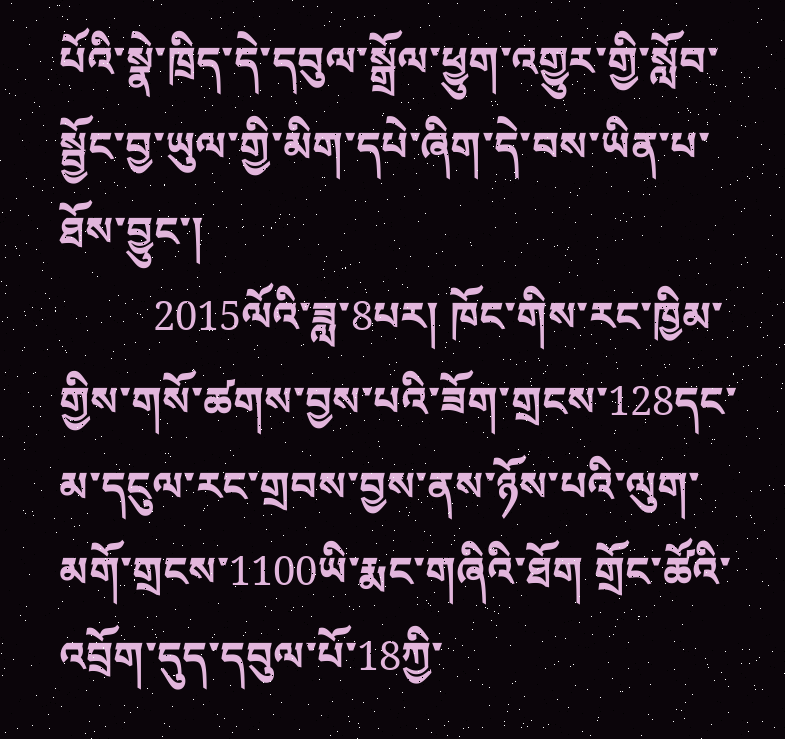པོའི་སྣེ་ཁྲིད་དེ་དབུལ་སྒྲོལ་ཕྱུག་འགྱུར་གྱི་སློབ་སྦྱོང་བྱ་ཡུལ་གྱི་མིག་དཔེ་ཞིག་དེ་བས་ཡིན་པ་ཐོས་བྱུང་།
         2015ལོའི་ཟླ་8པར། ཁོང་གིས་རང་ཁྱིམ་གྱིས་གསོ་ཚགས་བྱས་པའི་ཟོག་གྲངས་128དང་མ་དངུལ་རང་གྲབས་བྱས་ནས་ཉོས་པའི་ལུག་མགོ་གྲངས་1100ཡི་རྨང་གཞིའི་ཐོག གྲོང་ཚོའི་འབྲོག་དུད་དབུལ་པོ་18ཀྱི་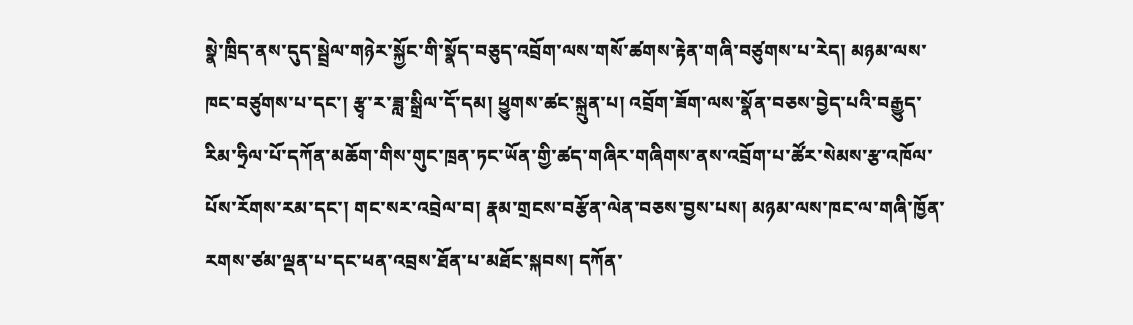སྣེ་ཁྲིད་ནས་དུད་སྦྲེལ་གཉེར་སྐྱོང་གི་སྣོད་བཅུད་འབྲོག་ལས་གསོ་ཚགས་རྟེན་གཞི་བཙུགས་པ་རེད། མཉམ་ལས་ཁང་བཙུགས་པ་དང་། རྩྭ་ར་ཟླ་སྒྲིལ་དོ་དམ། ཕྱུགས་ཚང་སྐྲུན་པ། འབྲོག་ཟོག་ལས་སྣོན་བཅས་བྱེད་པའི་བརྒྱུད་རིམ་ཧྲིལ་པོ་དཀོན་མཆོག་གིས་གུང་ཁྲན་ཏང་ཡོན་གྱི་ཚད་གཞིར་གཞིགས་ནས་འབྲོག་པ་ཚོར་སེམས་རྩ་འཁོལ་པོས་རོགས་རམ་དང་། གང་སར་འབྲེལ་བ། རྣམ་གྲངས་བརྩོན་ལེན་བཅས་བྱས་པས། མཉམ་ལས་ཁང་ལ་གཞི་ཁྱོན་རགས་ཙམ་ལྡན་པ་དང་ཕན་འབྲས་ཐོན་པ་མཐོང་སྐབས། དཀོན་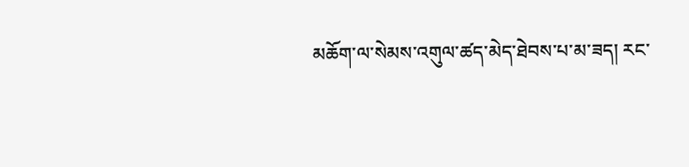མཆོག་ལ་སེམས་འགུལ་ཚད་མེད་ཐེབས་པ་མ་ཟད། རང་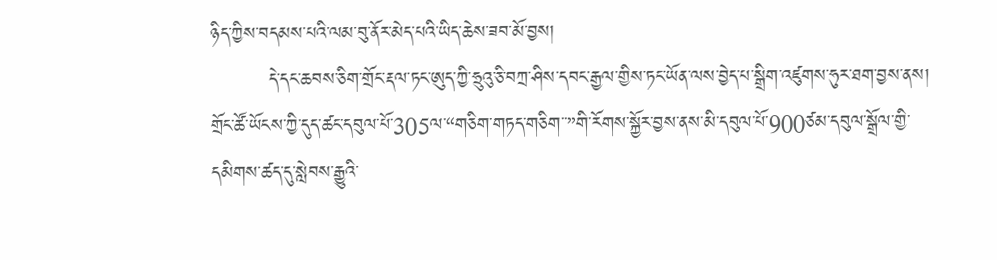ཉིད་ཀྱིས་བདམས་པའི་ལམ་བུ་ནོར་མེད་པའི་ཡིད་ཆེས་ཟབ་མོ་བྱས།
         དེ་དང་ཆབས་ཅིག་གྲོང་རྡལ་ཏང་ཨུད་ཀྱི་ཧྲུའུ་ཅི་བཀྲ་ཤིས་དབང་རྒྱལ་གྱིས་ཏང་ཡོན་ལས་བྱེད་པ་སྒྲིག་འཛུགས་ཧུར་ཐག་བྱས་ནས། གྲོང་ཚོ་ཡོངས་ཀྱི་དུད་ཚང་དབུལ་པོ་305ལ་“གཅིག་གཏད་གཅིག་་”གི་རོགས་སྐྱོར་བྱས་ནས་མི་དབུལ་པོ་900ཙམ་དབུལ་སྒྲོལ་གྱི་དམིགས་ཚད་དུ་སླེབས་རྒྱུའི་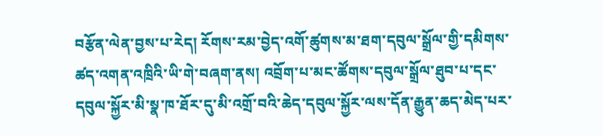བརྩོན་ལེན་བྱས་པ་རེད། རོགས་རམ་བྱེད་འགོ་ཚུགས་མ་ཐག་དབུལ་སྒྲོལ་གྱི་དམིགས་ཚད་འགན་འཁྲིའི་ཡི་གེ་བཞག་ནས། འབྲོག་པ་མང་ཚོགས་དབུལ་སྒྲོལ་ཐུབ་པ་དང་དབུལ་སྐྱོར་མི་སྣ་ཁ་ཐོར་དུ་མི་འགྲོ་བའི་ཆེད་དབུལ་སྐྱོར་ལས་དོན་རྒྱུན་ཆད་མེད་པར་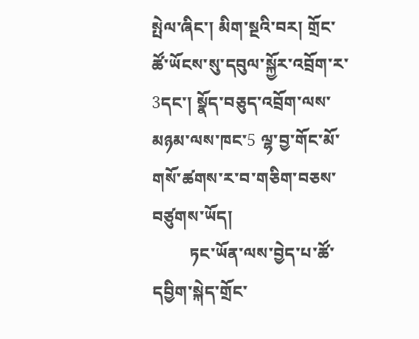སྤེལ་ཞིང་། མིག་སྔའི་བར། གྲོང་ཚོ་ཡོངས་སུ་དབུལ་སྐྱོར་འབྲོག་ར་3དང་། སྣོད་བཅུད་འབྲོག་ལས་མཉམ་ལས་ཁང་5 ལྷ་བྱ་གོང་མོ་གསོ་ཚགས་ར་བ་གཅིག་བཅས་བཙུགས་ཡོད།
         ཏང་ཡོན་ལས་བྱེད་པ་ཚོ་དབྱིག་སྐེད་གྲོང་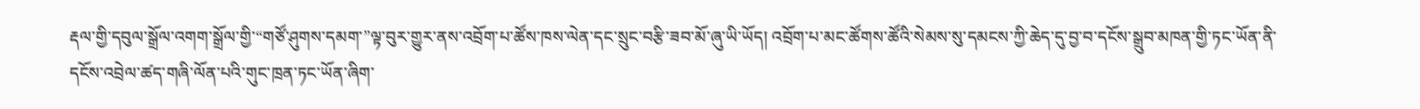རྡལ་གྱི་དབུལ་སྒྲོལ་འགག་སྒྲོལ་གྱི་“གཙོ་ཤུགས་དམག་”ལྟ་བུར་གྱུར་ནས་འབྲོག་པ་ཚོས་ཁས་ལེན་དང་སྲུང་བརྩི་ཟབ་མོ་ཞུ་ཡི་ཡོད། འབྲོག་པ་མང་ཚོགས་ཚོའི་སེམས་སུ་དམངས་ཀྱི་ཆེད་དུ་བྱ་བ་དངོས་སྒྲུབ་མཁན་གྱི་ཏང་ཡོན་ནི་དངོས་འབྲེལ་ཚད་གཞི་ལོན་པའི་གུང་ཁྲན་ཏང་ཡོན་ཞིག་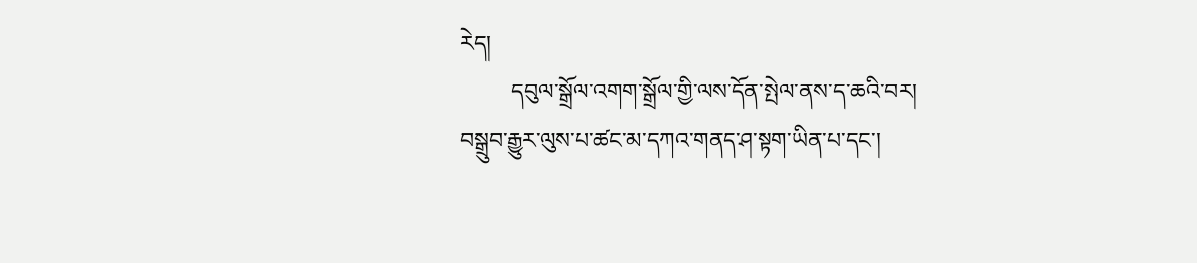རེད།
         དབུལ་སྒྲོལ་འགག་སྒྲོལ་གྱི་ལས་དོན་སྤེལ་ནས་ད་ཆའི་བར། བསྒྲུབ་རྒྱུར་ལུས་པ་ཚང་མ་དཀའ་གནད་ཤ་སྟག་ཡིན་པ་དང་།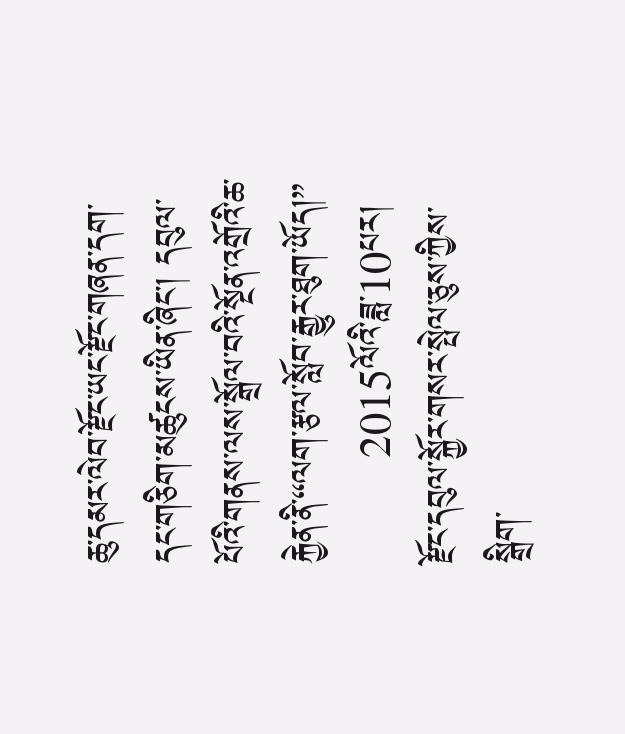ཆུ་དམར་ལེབ་རྫོང་ཡང་རྫོང་གཞན་དག་དང་གཅིག་མཚུངས་ཡིན་ཞིང་། དབུལ་པོའི་གནས་ལས་སྒྲོལ་བའི་སྔོན་འགྲོའི་ཆ་རྐྱེན་ནི་“ལག་རྩལ་སློབ་རྒྱུར་ཐུག་ཡོད།”
         2015ལོའི་ཟླ་10པར། རྫོང་དབུལ་སྐྱོར་གསར་སྤེལ་ཅུས་ཀྱིས་སྒྲིག་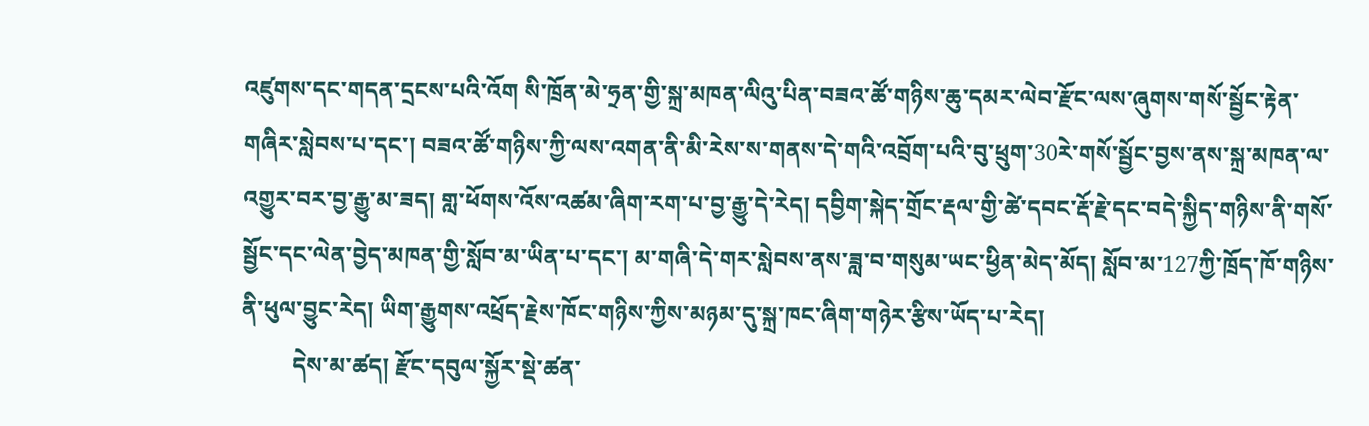འཛུགས་དང་གདན་དྲངས་པའི་འོག སི་ཁྲོན་མེ་ཧྲན་གྱི་སྐྲ་མཁན་ལིའུ་པིན་བཟའ་ཚོ་གཉིས་ཆུ་དམར་ལེབ་རྫོང་ལས་ཞུགས་གསོ་སྦྱོང་རྟེན་གཞིར་སླེབས་པ་དང་། བཟའ་ཚོ་གཉིས་ཀྱི་ལས་འགན་ནི་མི་རེས་ས་གནས་དེ་གའི་འབྲོག་པའི་བུ་ཕྲུག་30རེ་གསོ་སྦྱོང་བྱས་ནས་སྐྲ་མཁན་ལ་འགྱུར་བར་བྱ་རྒྱུ་མ་ཟད། གླ་ཕོགས་འོས་འཚམ་ཞིག་རག་པ་བྱ་རྒྱུ་དེ་རེད། དབྱིག་སྐེད་གྲོང་རྡལ་གྱི་ཚེ་དབང་རྡོ་རྗེ་དང་བདེ་སྐྱིད་གཉིས་ནི་གསོ་སྦྱོང་དང་ལེན་བྱེད་མཁན་གྱི་སློབ་མ་ཡིན་པ་དང་། མ་གཞི་དེ་གར་སླེབས་ནས་ཟླ་བ་གསུམ་ཡང་ཕྱིན་མེད་མོད། སློབ་མ་127ཀྱི་ཁྲོད་ཁོ་གཉིས་ནི་ཕུལ་བྱུང་རེད། ཡིག་རྒྱུགས་འཕྲོད་རྗེས་ཁོང་གཉིས་ཀྱིས་མཉམ་དུ་སྐྲ་ཁང་ཞིག་གཉེར་རྩིས་ཡོད་པ་རེད།
         དེས་མ་ཚད། རྫོང་དབུལ་སྐྱོར་སྡེ་ཚན་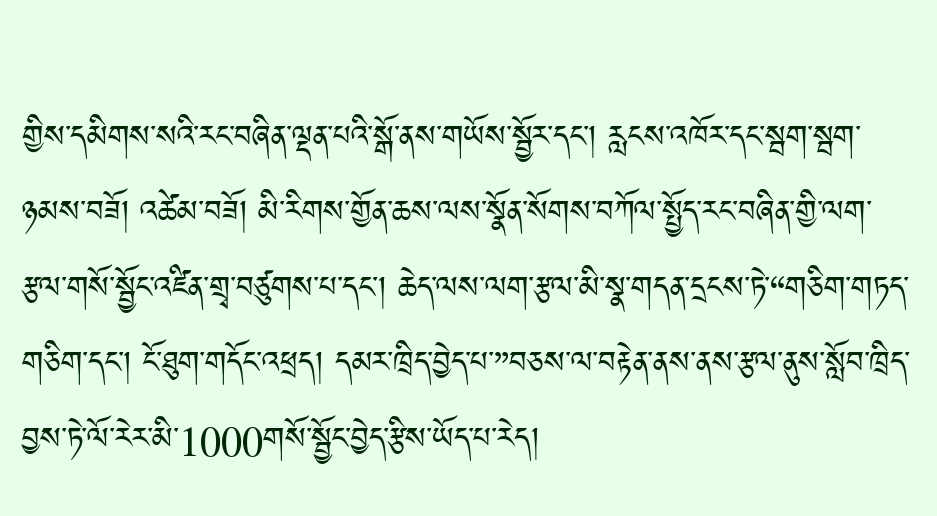གྱིས་དམིགས་སའི་རང་བཞིན་ལྡན་པའི་སྒོ་ནས་གཡོས་སྦྱོར་དང་། རླངས་འཁོར་དང་སྦག་སྦག་ཉམས་བཟོ། འཚེམ་བཟོ། མི་རིགས་གྱོན་ཆས་ལས་སྣོན་སོགས་བཀོལ་སྤྱོད་རང་བཞིན་གྱི་ལག་རྩལ་གསོ་སྦྱོང་འཛིན་གྲྭ་བཙུགས་པ་དང་། ཆེད་ལས་ལག་རྩལ་མི་སྣ་གདན་དྲངས་ཏེ་“གཅིག་གཏད་གཅིག་དང་། ངོ་ཐུག་གདོང་འཕྲད། དམར་ཁྲིད་བྱེད་པ་”བཅས་ལ་བརྟེན་ནས་ནས་རྩལ་ནུས་སློབ་ཁྲིད་བྱས་ཏེ་ལོ་རེར་མི་1000གསོ་སྦྱོང་བྱེད་རྩིས་ཡོད་པ་རེད།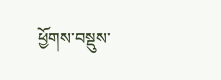ཕྱོགས་བསྡུས་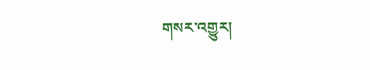གསར་འགྱུར།